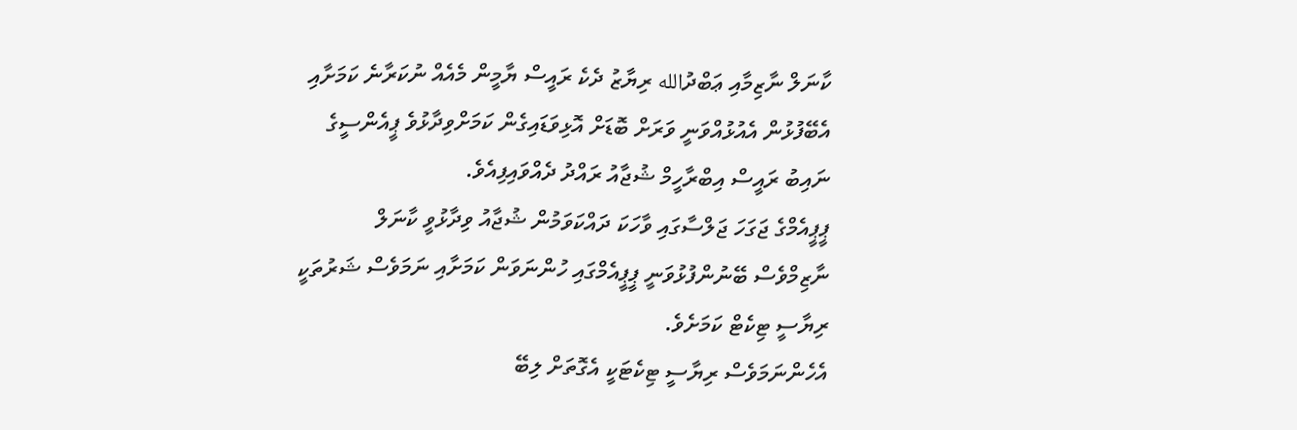ކާނަލް ނާޒިމާއި ޢަބްދުالله ރިޔާޒު ދެކެ ރައީސް ޔާމީން މެއެއް ނުކަރާނެ ކަމަށާއި އެބޭފުޅުން އެއުޅުއްވަނީ ވަރަށް ބޮޑަށް އޮޅިވަޑައިގެން ކަމަށްވިދާޅުވެ ޕީއެންސީގެ ނައިބު ރައީސް އިބްރާހީމް ޝުޖާއު ރައްދު ދެއްވައިފިއެވެ.
ޕީޕީއެމްގެ ޖަގަހަ ޖަލްސާގައި ވާހަކަ ދައްކަވަމުން ޝުޖާއު ވިދާޅުވީ ކާނަލް ނާޒިމްވެސް ބޭނުންފުޅުވަނީ ޕީޕީއެމްގައި ހުންނަވަން ކަމަށާއި ނަމަވެސް ޝަރުތަކީ ރިޔާސީ ޓިކެޓް ކަމަށެވެ.
އެހެންނަމަވެސް ރިޔާސީ ޓިކެޓަކީ އެގޮތަށް ލިބޭ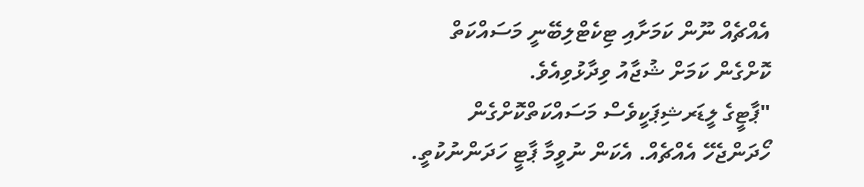އެއްޗެއް ނޫން ކަމަށާއި ޓިކެޓްލިބޭނީ މަސައްކަތް ކޮށްގެން ކަމަށް ޝުޖާއު ވިދާޅުވިއެވެ.
"ޕާޓީގެ ލީޑަރޝިޕަކީވެސް މަސައްކަތްކޮށްގެން ހޯދަންޖެހޭ އެއްޗެއް. އެކަން ނުވީމާ ޕާޓީ ހަދަންނުކުތީ.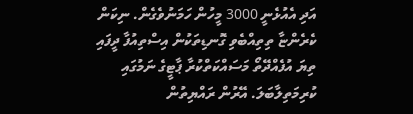އަދި އެއުޅެނީ 3000 މީހުން ހަމަނުވެގެން. ނިކަން ކެރެންޏާ ތިތިއްބެވި ގޮނޑިތަކުން އިސްތިއުފާ ދީފައި ތިޔަ އުފެއްދޭތޯ މަސައްކަތްކުރާ ޕާޓީގެ ނަމުގައި ކުރިމަތިލާބަލަ. އޭރުން ރައްޔިތުން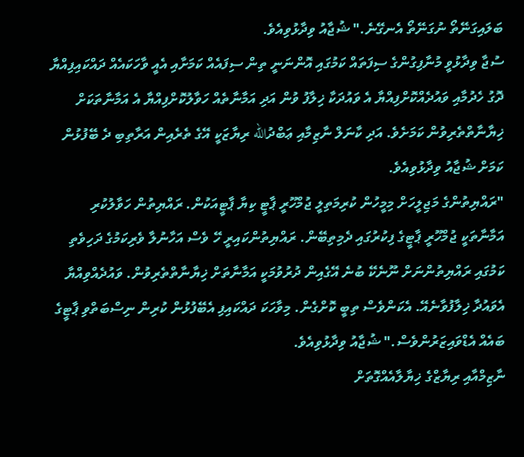ބަލައިގަނޭތޯ ނުގަނޭތޯ އެނގޭނެ." ޝުޖާއު ވިދާޅުވިއެވެ.
ސުޖާ ވިދާޅުވީ މުނާފިގުންގެ ސިފަތައް ކަމުގައި އޮންނަނީ ތިން ސިފައެއް ކަމަށާއި އެއީ ވާހަކައެއް ދައްކައިފިއްޔާ ދޮގު ހެދުމާއި ވައުދެއްކޮށްފިއްޔާ އެ ވައުދަކާ ޚިލާފު ވުން އަދި އަމާނާތެއް ހަވާލުކޮށްފިއްޔާ އެ އަމާނާތަކަށް ޚިޔާނާތްތެރިވުން ކަމަށެވެ. އަދި ކާނަލް ނާޒިމާއި ޢަބްދުالله ރިޔާޒަކީ އޭގެ ތެރެއިން އަރާތިބި ދެ ބޭފުޅުން ކަމަށް ޝުޖާއު ވިދާޅުވިއެވެ.
"ރައްޔިތުންގެ މަޖިލީހަށް މިމީހުން ކުރިމަތިލީ ޖުމްހޫރީ ޕާޓީ ކިޔާ ޕާޓީއަކުން. ރައްޔިތުން ހަވާލުކުރި އަމާނާތަކީ ޖުމްހޫރީ ޕާޓީގެ ފިކުރުގައި ދެމިތިބޭން. ރައްޔިތުންކައިރީ ހޭ ވެސް އަހާނުލާ ވެރިކަމުގެ ދަހިވެތި ކަމުގައި ރައްޔިތުންނަށް ނޫނެކޭ ބުނެ އޭގެއިން ދުރުވުމަކީ އަމާނާތަށް ޚިޔާނާތްތެރިވުން. ވައުދެއްވިއްޔާ އެވައުދާ ޚިލާފުވާނެއޭ. އެކަންވެސް ތިބީ ކޮށްގެން. މިވާހަކަ ދައްކައިފި އެބޭފުޅުން ކުރިން ނިސްބަތްވި ޕާޓީގެ ބައެއް އެޑްވައިޒަރުންވެސް." ޝުޖާއު ވިދާޅުވިއެވެ.
ނާޒިމްއާއި ރިޔާޒްގެ ޚިޔާލާއެއްގޮތަށް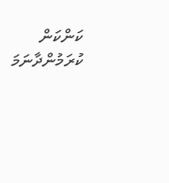ކަންކަން ކުރަމުންދާނަމަ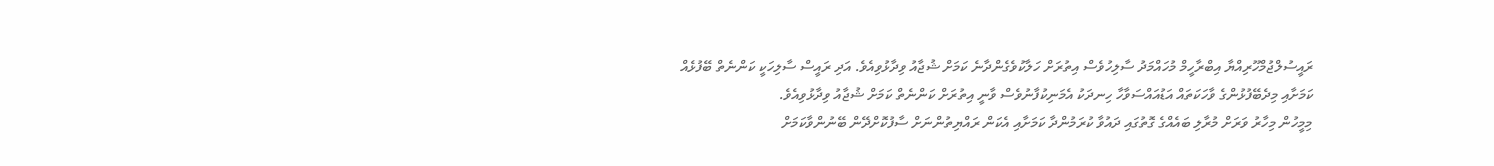ރައީސުލްޖުމްހޫރިއްޔާ އިބްރާހީމް މުހައްމަދު ސާލިހުވެސް އިތުރަށް ހަލާކުވެގެންދާނެ ކަމަށް ޝުޖާއު ވިދާޅުވިއެވެ. އަދި ރައީސް ސާލިހަކީ ކަންނެތް ބޭފުޅެއް ކަމަށާއި މިދެބޭފުޅުންގެ ވާހަކަތައް އަޑުއައްސަވާހާ ހިނދަކު އެމަނިކުފާނުވެސް ވާނީ އިތުރަށް ކަންނެތް ކަމަށް ޝުޖާއު ވިދާޅުވިއެވެ.
މިމީހުން މިހާރު ވަރަށް މުރާލި ބައެއްގެ ގޮތުގައި ދައުވާ ކުރަމުންދާ ކަމަށާއި އެކަން ރައްޔިތުންނަށް ސާފުކޮށްދޭން ބޭނުންވާކަމަށް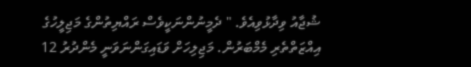ޝުޖާއު ވިދާޅުވިއެވެ. " ދެމީނުންނަކީވެސް ރައްޔިތުންގެ މަޖިލީހުގެ އިއްޒަތްތެރި މެމްބަރުން. މަޖިލިހަށް ވަޑައިގަންނަވަނީ މެންދުރު 12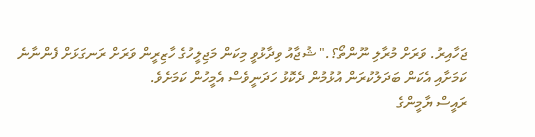ޖަހާއިރު. ވަރަށް މުރާލި ނޫންތޯ؟." ޝުޖާއު ވިދާޅުވީ މިކަން މަޖިލީހުގެ ހާޒިރީން ވަރަށް ރަނގަޅަށް ފެންނާނެ ކަމަށާއި އެކަން ބަދަލުކުރަން އުޅުމުން ދެކޮޅު ހަދަނީވެސް އެމީހުން ކަމަށެވެ.
ރައީސް ޔާމީންގެ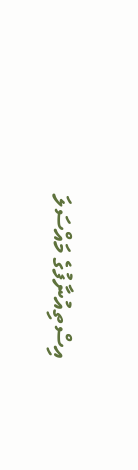އިސްތިއުނާފުގެ މައްސަލަ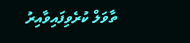ތާވަލް ކުރެވިފައިވާއިރު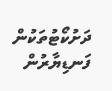ދަށުކޯޓުތަކުން ފަނޑިޔާރުން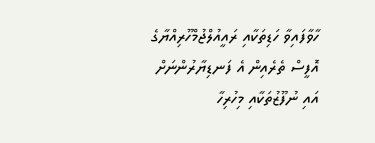ހާވާފައިވާ ހަޑިތަކާއި ރައީއުލްޖުމްހޫރިއްޔާގެ އޮފީސް ތެރެއިން އެ ފަނޑިޔާރުންނަށް އައި ނުފޫޒުތަކާއި މިހުރިހާ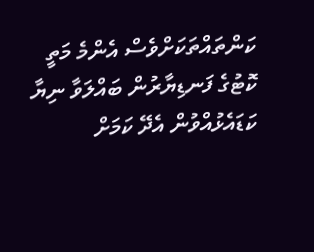ކަންތައްތަކަށްވެސް އެންމެ މަތީ ކޮޓުގެ ފަނޑިޔާރުން ބައްލަވާ ނިޔާ ކަޑައެޅުއްވުން އެދޭ ކަމަށް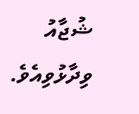ޝުޖާއު ވިދާޅުވިއެވެ.